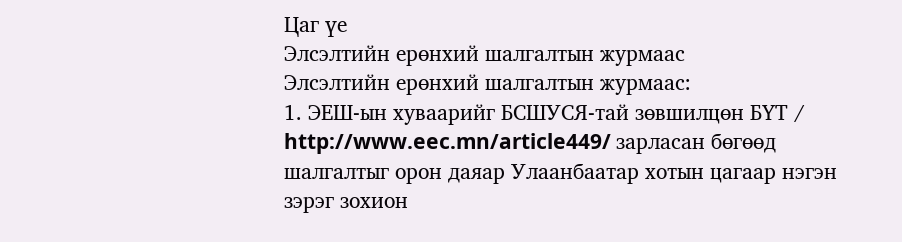Цаг үе
Элсэлтийн ерөнхий шалгалтын журмаас
Элсэлтийн ерөнхий шалгалтын журмаас:
1. ЭЕШ-ын хуваарийг БСШУСЯ-тай зөвшилцөн БҮТ / http://www.eec.mn/article449/ зарласан бөгөөд шалгалтыг орон даяар Улаанбаатар хотын цагаар нэгэн зэрэг зохион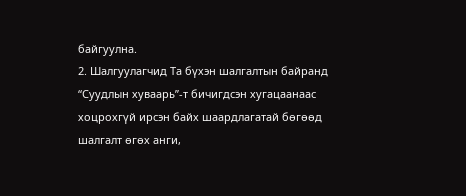байгуулна.
2. Шалгуулагчид Та бүхэн шалгалтын байранд “Суудлын хуваарь”-т бичигдсэн хугацаанаас хоцрохгүй ирсэн байх шаардлагатай бөгөөд шалгалт өгөх анги,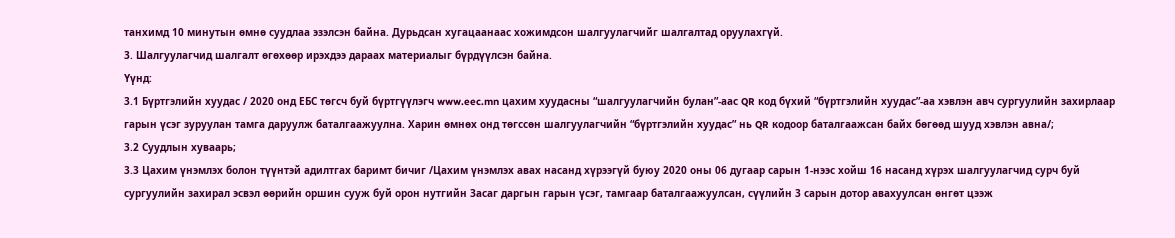танхимд 10 минутын өмнө суудлаа эзэлсэн байна. Дурьдсан хугацаанаас хожимдсон шалгуулагчийг шалгалтад оруулахгүй.
3. Шалгуулагчид шалгалт өгөхөөр ирэхдээ дараах материалыг бүрдүүлсэн байна.
Үүнд:
3.1 Бүртгэлийн хуудас / 2020 онд ЕБС төгсч буй бүртгүүлэгч www.eec.mn цахим хуудасны “шалгуулагчийн булан”-аас QR код бүхий “бүртгэлийн хуудас”-аа хэвлэн авч сургуулийн захирлаар гарын үсэг зуруулан тамга даруулж баталгаажуулна. Харин өмнөх онд төгссөн шалгуулагчийн “бүртгэлийн хуудас” нь QR кодоор баталгаажсан байх бөгөөд шууд хэвлэн авна/;
3.2 Суудлын хуваарь;
3.3 Цахим үнэмлэх болон түүнтэй адилтгах баримт бичиг /Цахим үнэмлэх авах насанд хүрээгүй буюу 2020 оны 06 дугаар сарын 1-нээс хойш 16 насанд хүрэх шалгуулагчид сурч буй сургуулийн захирал эсвэл өөрийн оршин сууж буй орон нутгийн Засаг даргын гарын үсэг, тамгаар баталгаажуулсан, сүүлийн 3 сарын дотор авахуулсан өнгөт цээж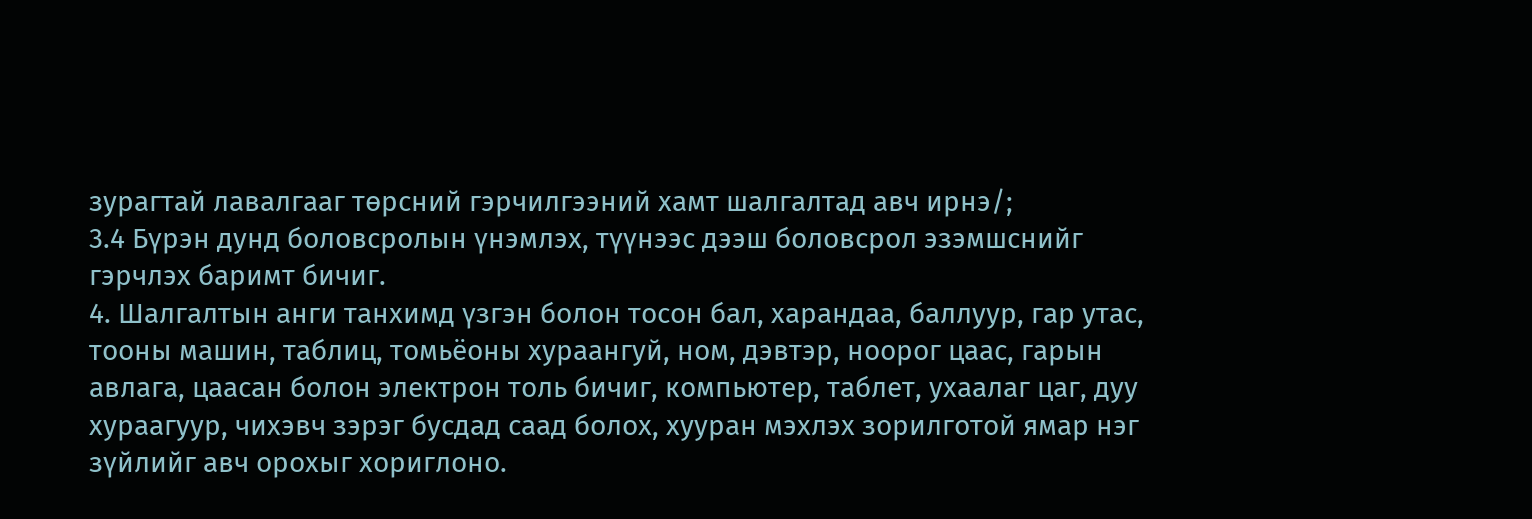зурагтай лавалгааг төрсний гэрчилгээний хамт шалгалтад авч ирнэ/;
3.4 Бүрэн дунд боловсролын үнэмлэх, түүнээс дээш боловсрол эзэмшснийг гэрчлэх баримт бичиг.
4. Шалгалтын анги танхимд үзгэн болон тосон бал, харандаа, баллуур, гар утас, тооны машин, таблиц, томьёоны хураангуй, ном, дэвтэр, ноорог цаас, гарын авлага, цаасан болон электрон толь бичиг, компьютер, таблет, ухаалаг цаг, дуу хураагуур, чихэвч зэрэг бусдад саад болох, хууран мэхлэх зорилготой ямар нэг зүйлийг авч орохыг хориглоно.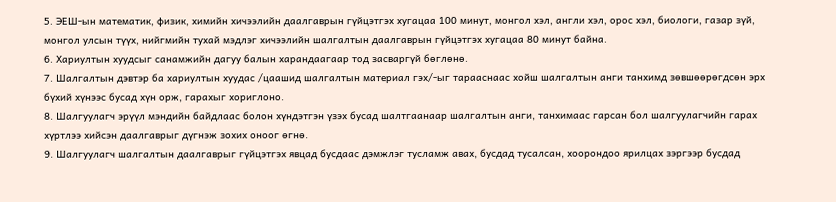5. ЭЕШ-ын математик, физик, химийн хичээлийн даалгаврын гүйцэтгэх хугацаа 100 минут, монгол хэл, англи хэл, орос хэл, биологи, газар зүй, монгол улсын түүх, нийгмийн тухай мэдлэг хичээлийн шалгалтын даалгаврын гүйцэтгэх хугацаа 80 минут байна.
6. Хариултын хуудсыг санамжийн дагуу балын харандаагаар тод засваргүй бөглөнө.
7. Шалгалтын дэвтэр ба хариултын хуудас /цаашид шалгалтын материал гэх/-ыг тарааснаас хойш шалгалтын анги танхимд зөвшөөрөгдсөн эрх бүхий хүнээс бусад хүн орж, гарахыг хориглоно.
8. Шалгуулагч эрүүл мэндийн байдлаас болон хүндэтгэн үзэх бусад шалтгаанаар шалгалтын анги, танхимаас гарсан бол шалгуулагчийн гарах хүртлээ хийсэн даалгаврыг дүгнэж зохих оноог өгнө.
9. Шалгуулагч шалгалтын даалгаврыг гүйцэтгэх явцад бусдаас дэмжлэг тусламж авах, бусдад тусалсан, хоорондоо ярилцах зэргээр бусдад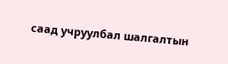саад учруулбал шалгалтын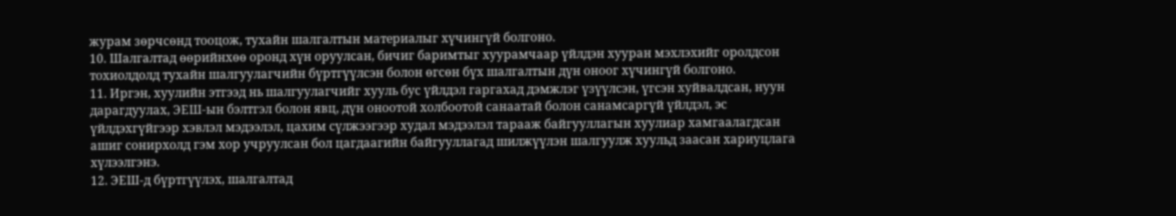журам зөрчсөнд тооцож, тухайн шалгалтын материалыг хүчингүй болгоно.
10. Шалгалтад өөрийнхөө оронд хүн оруулсан, бичиг баримтыг хуурамчаар үйлдэн хууран мэхлэхийг оролдсон тохиолдолд тухайн шалгуулагчийн бүртгүүлсэн болон өгсөн бүх шалгалтын дүн оноог хүчингүй болгоно.
11. Иргэн, хуулийн этгээд нь шалгуулагчийг хууль бус үйлдэл гаргахад дэмжлэг үзүүлсэн, үгсэн хуйвалдсан, нуун дарагдуулах, ЭЕШ-ын бэлтгэл болон явц, дүн оноотой холбоотой санаатай болон санамсаргүй үйлдэл, эс үйлдэхгүйгээр хэвлэл мэдээлэл, цахим сүлжээгээр худал мэдээлэл тарааж байгууллагын хуулиар хамгаалагдсан ашиг сонирхолд гэм хор учруулсан бол цагдаагийн байгууллагад шилжүүлэн шалгуулж хуульд заасан хариуцлага хүлээлгэнэ.
12. ЭЕШ-д бүртгүүлэх, шалгалтад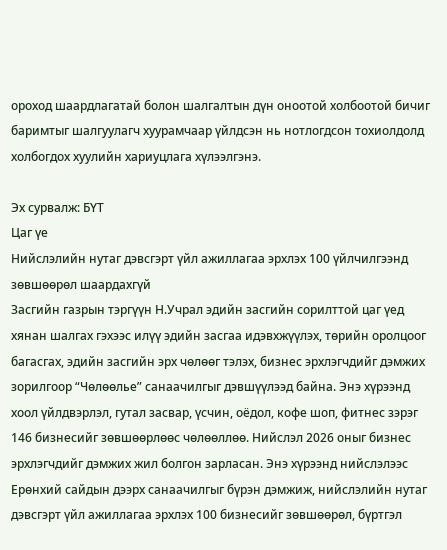ороход шаардлагатай болон шалгалтын дүн оноотой холбоотой бичиг баримтыг шалгуулагч хуурамчаар үйлдсэн нь нотлогдсон тохиолдолд холбогдох хуулийн хариуцлага хүлээлгэнэ.

Эх сурвалж: БҮТ
Цаг үе
Нийслэлийн нутаг дэвсгэрт үйл ажиллагаа эрхлэх 100 үйлчилгээнд зөвшөөрөл шаардахгүй
Засгийн газрын тэргүүн Н.Учрал эдийн засгийн сорилттой цаг үед хянан шалгах гэхээс илүү эдийн засгаа идэвхжүүлэх, төрийн оролцоог багасгах, эдийн засгийн эрх чөлөөг тэлэх, бизнес эрхлэгчдийг дэмжих зорилгоор “Чөлөөлье” санаачилгыг дэвшүүлээд байна. Энэ хүрээнд хоол үйлдвэрлэл, гутал засвар, үсчин, оёдол, кофе шоп, фитнес зэрэг 146 бизнесийг зөвшөөрлөөс чөлөөллөө. Нийслэл 2026 оныг бизнес эрхлэгчдийг дэмжих жил болгон зарласан. Энэ хүрээнд нийслэлээс Ерөнхий сайдын дээрх санаачилгыг бүрэн дэмжиж, нийслэлийн нутаг дэвсгэрт үйл ажиллагаа эрхлэх 100 бизнесийг зөвшөөрөл, бүртгэл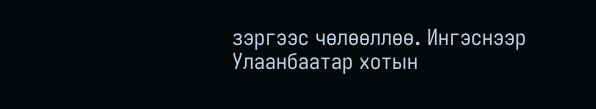зэргээс чөлөөллөө. Ингэснээр Улаанбаатар хотын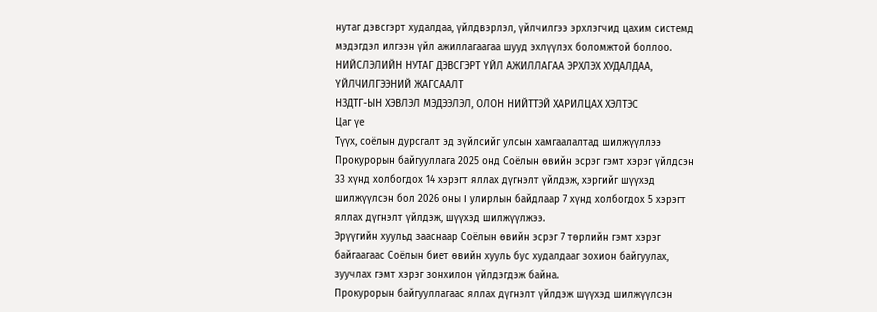нутаг дэвсгэрт худалдаа, үйлдвэрлэл, үйлчилгээ эрхлэгчид цахим системд мэдэгдэл илгээн үйл ажиллагаагаа шууд эхлүүлэх боломжтой боллоо.
НИЙСЛЭЛИЙН НУТАГ ДЭВСГЭРТ ҮЙЛ АЖИЛЛАГАА ЭРХЛЭХ ХУДАЛДАА, ҮЙЛЧИЛГЭЭНИЙ ЖАГСААЛТ
НЗДТГ-ЫН ХЭВЛЭЛ МЭДЭЭЛЭЛ, ОЛОН НИЙТТЭЙ ХАРИЛЦАХ ХЭЛТЭС
Цаг үе
Түүх, соёлын дурсгалт эд зүйлсийг улсын хамгаалалтад шилжүүллээ
Прокурорын байгууллага 2025 онд Соёлын өвийн эсрэг гэмт хэрэг үйлдсэн 33 хүнд холбогдох 14 хэрэгт яллах дүгнэлт үйлдэж, хэргийг шүүхэд шилжүүлсэн бол 2026 оны I улирлын байдлаар 7 хүнд холбогдох 5 хэрэгт яллах дүгнэлт үйлдэж, шүүхэд шилжүүлжээ.
Эрүүгийн хуульд зааснаар Соёлын өвийн эсрэг 7 төрлийн гэмт хэрэг байгаагаас Соёлын биет өвийн хууль бус худалдааг зохион байгуулах, зуучлах гэмт хэрэг зонхилон үйлдэгдэж байна.
Прокурорын байгууллагаас яллах дүгнэлт үйлдэж шүүхэд шилжүүлсэн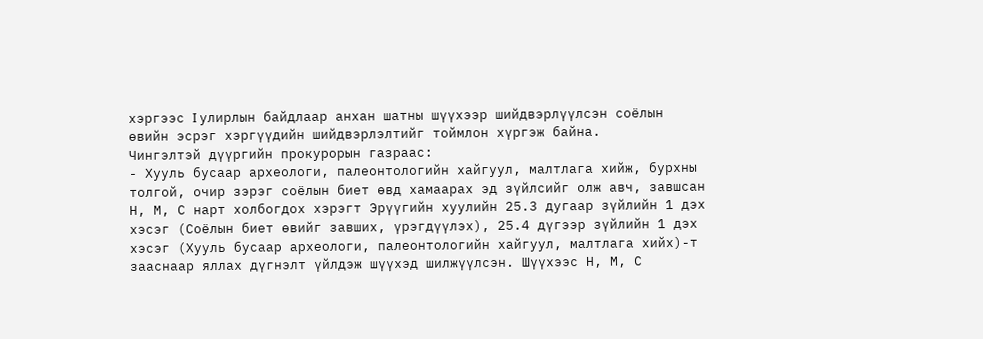хэргээс I улирлын байдлаар анхан шатны шүүхээр шийдвэрлүүлсэн соёлын өвийн эсрэг хэргүүдийн шийдвэрлэлтийг тоймлон хүргэж байна.
Чингэлтэй дүүргийн прокурорын газраас:
- Хууль бусаар археологи, палеонтологийн хайгуул, малтлага хийж, бурхны толгой, очир зэрэг соёлын биет өвд хамаарах эд зүйлсийг олж авч, завшсан Н, М, С нарт холбогдох хэрэгт Эрүүгийн хуулийн 25.3 дугаар зүйлийн 1 дэх хэсэг (Соёлын биет өвийг завших, үрэгдүүлэх), 25.4 дүгээр зүйлийн 1 дэх хэсэг (Хууль бусаар археологи, палеонтологийн хайгуул, малтлага хийх)-т зааснаар яллах дүгнэлт үйлдэж шүүхэд шилжүүлсэн. Шүүхээс Н, М, С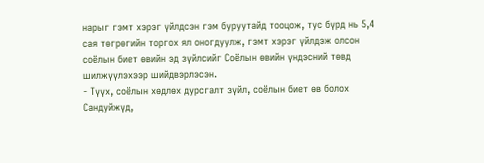нарыг гэмт хэрэг үйлдсэн гэм буруутайд тооцож, тус бүрд нь 5,4 сая төгрөгийн торгох ял оногдуулж, гэмт хэрэг үйлдэж олсон соёлын биет өвийн эд зүйлсийг Соёлын өвийн үндэсний төвд шилжүүлэхээр шийдвэрлэсэн.
- Түүх, соёлын хөдлөх дурсгалт зүйл, соёлын биет өв болох Сандуйжүд,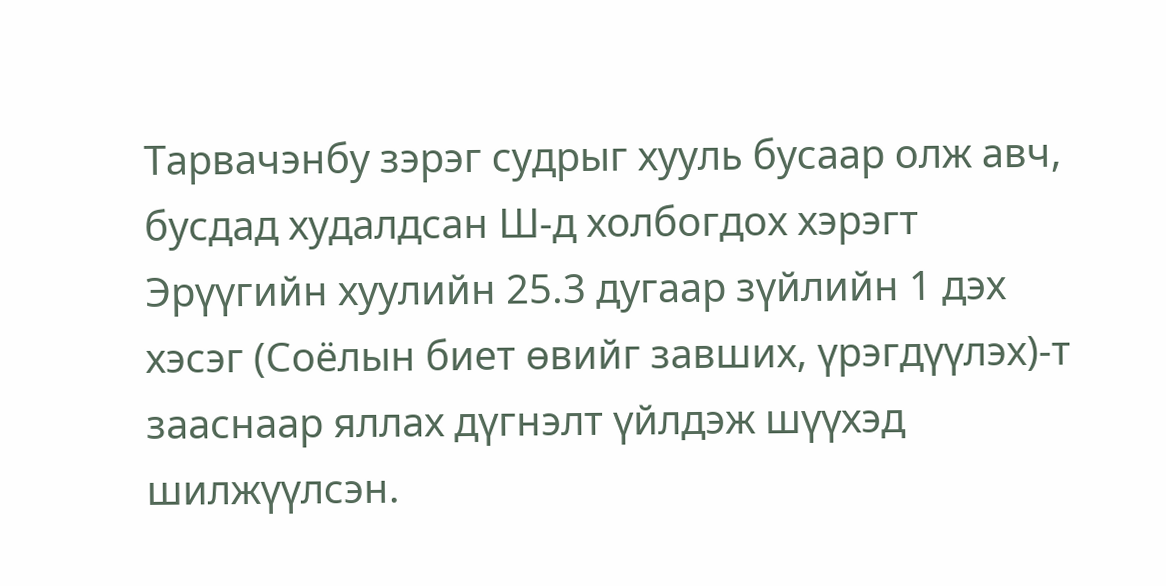Тарвачэнбу зэрэг судрыг хууль бусаар олж авч, бусдад худалдсан Ш-д холбогдох хэрэгт Эрүүгийн хуулийн 25.3 дугаар зүйлийн 1 дэх хэсэг (Соёлын биет өвийг завших, үрэгдүүлэх)-т зааснаар яллах дүгнэлт үйлдэж шүүхэд шилжүүлсэн.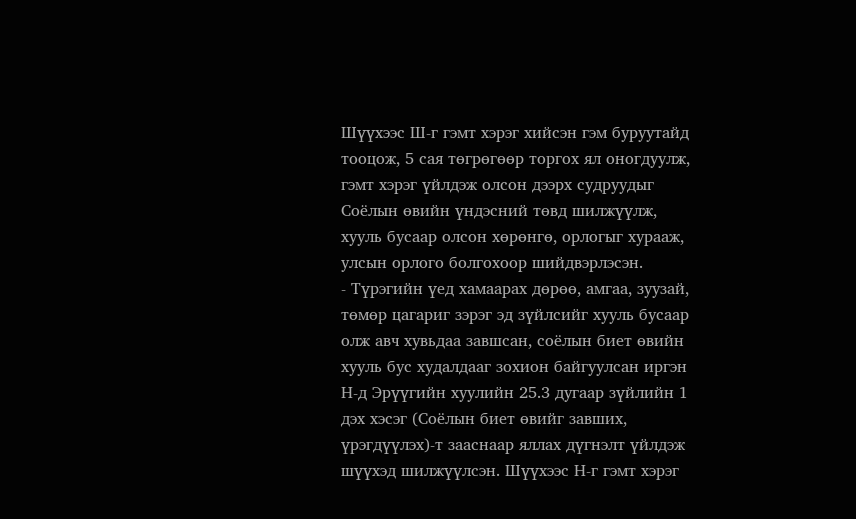Шүүхээс Ш-г гэмт хэрэг хийсэн гэм буруутайд тооцож, 5 сая төгрөгөөр торгох ял оногдуулж, гэмт хэрэг үйлдэж олсон дээрх судруудыг Соёлын өвийн үндэсний төвд шилжүүлж, хууль бусаар олсон хөрөнгө, орлогыг хурааж, улсын орлого болгохоор шийдвэрлэсэн.
- Түрэгийн үед хамаарах дөрөө, амгаа, зуузай, төмөр цагариг зэрэг эд зүйлсийг хууль бусаар олж авч хувьдаа завшсан, соёлын биет өвийн хууль бус худалдааг зохион байгуулсан иргэн Н-д Эрүүгийн хуулийн 25.3 дугаар зүйлийн 1 дэх хэсэг (Соёлын биет өвийг завших, үрэгдүүлэх)-т зааснаар яллах дүгнэлт үйлдэж шүүхэд шилжүүлсэн. Шүүхээс Н-г гэмт хэрэг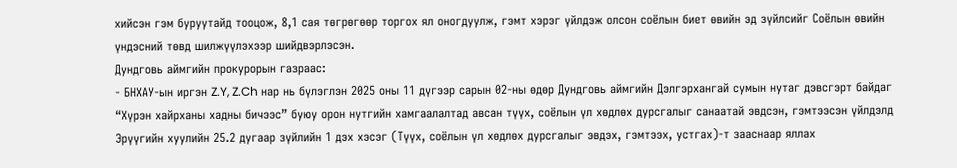хийсэн гэм буруутайд тооцож, 8,1 сая төгрөгөөр торгох ял оногдуулж, гэмт хэрэг үйлдэж олсон соёлын биет өвийн эд зүйлсийг Соёлын өвийн үндэсний төвд шилжүүлэхээр шийдвэрлэсэн.
Дундговь аймгийн прокурорын газраас:
- БНХАУ-ын иргэн Z.Y, Z.Ch нар нь бүлэглэн 2025 оны 11 дүгээр сарын 02-ны өдөр Дундговь аймгийн Дэлгэрхангай сумын нутаг дэвсгэрт байдаг “Хүрэн хайрханы хадны бичээс” буюу орон нутгийн хамгаалалтад авсан түүх, соёлын үл хөдлөх дурсгалыг санаатай эвдсэн, гэмтээсэн үйлдэлд Эрүүгийн хуулийн 25.2 дугаар зүйлийн 1 дэх хэсэг (Түүх, соёлын үл хөдлөх дурсгалыг эвдэх, гэмтээх, устгах)-т зааснаар яллах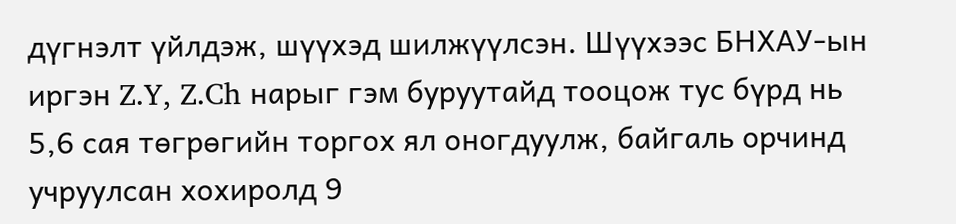дүгнэлт үйлдэж, шүүхэд шилжүүлсэн. Шүүхээс БНХАУ-ын иргэн Z.Y, Z.Ch нарыг гэм буруутайд тооцож тус бүрд нь 5,6 сая төгрөгийн торгох ял оногдуулж, байгаль орчинд учруулсан хохиролд 9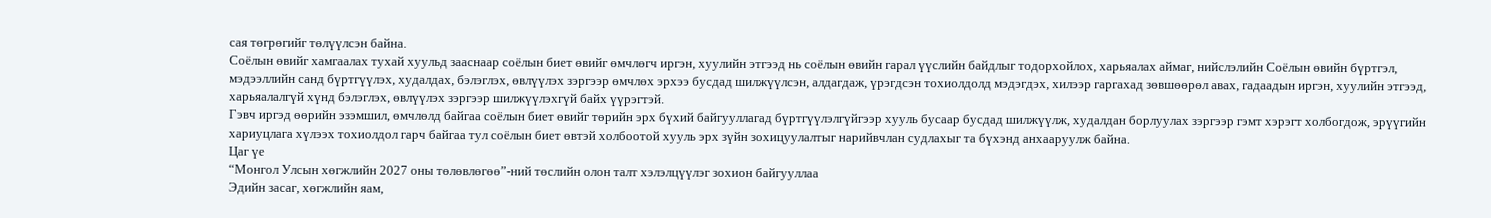сая төгрөгийг төлүүлсэн байна.
Соёлын өвийг хамгаалах тухай хуульд зааснаар соёлын биет өвийг өмчлөгч иргэн, хуулийн этгээд нь соёлын өвийн гарал үүслийн байдлыг тодорхойлох, харьяалах аймаг, нийслэлийн Соёлын өвийн бүртгэл, мэдээллийн санд бүртгүүлэх, худалдах, бэлэглэх, өвлүүлэх зэргээр өмчлөх эрхээ бусдад шилжүүлсэн, алдагдаж, үрэгдсэн тохиолдолд мэдэгдэх, хилээр гаргахад зөвшөөрөл авах, гадаадын иргэн, хуулийн этгээд, харьяалалгүй хүнд бэлэглэх, өвлүүлэх зэргээр шилжүүлэхгүй байх үүрэгтэй.
Гэвч иргэд өөрийн эзэмшил, өмчлөлд байгаа соёлын биет өвийг төрийн эрх бүхий байгууллагад бүртгүүлэлгүйгээр хууль бусаар бусдад шилжүүлж, худалдан борлуулах зэргээр гэмт хэрэгт холбогдож, эрүүгийн хариуцлага хүлээх тохиолдол гарч байгаа тул соёлын биет өвтэй холбоотой хууль эрх зүйн зохицуулалтыг нарийвчлан судлахыг та бүхэнд анхааруулж байна.
Цаг үе
“Монгол Улсын хөгжлийн 2027 оны төлөвлөгөө”-ний төслийн олон талт хэлэлцүүлэг зохион байгууллаа
Эдийн засаг, хөгжлийн яам,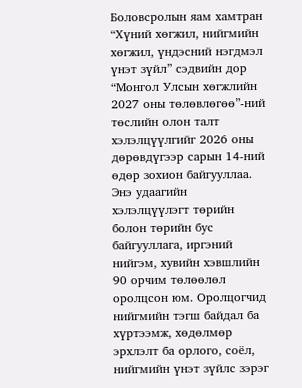Боловсролын яам хамтран “Хүний хөгжил, нийгмийн хөгжил, үндэсний нэгдмэл үнэт зүйл” сэдвийн дор “Монгол Улсын хөгжлийн 2027 оны төлөвлөгөө”-ний төслийн олон талт хэлэлцүүлгийг 2026 оны дөрөвдүгээр сарын 14-ний өдөр зохион байгууллаа.
Энэ удаагийн хэлэлцүүлэгт төрийн болон төрийн бус байгууллага, иргэний нийгэм, хувийн хэвшлийн 90 орчим төлөөлөл оролцсон юм. Оролцогчид нийгмийн тэгш байдал ба хүртээмж, хөдөлмөр эрхлэлт ба орлого, соёл, нийгмийн үнэт зүйлс зэрэг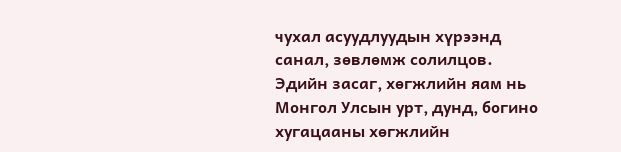чухал асуудлуудын хүрээнд санал, зөвлөмж солилцов.
Эдийн засаг, хөгжлийн яам нь Монгол Улсын урт, дунд, богино хугацааны хөгжлийн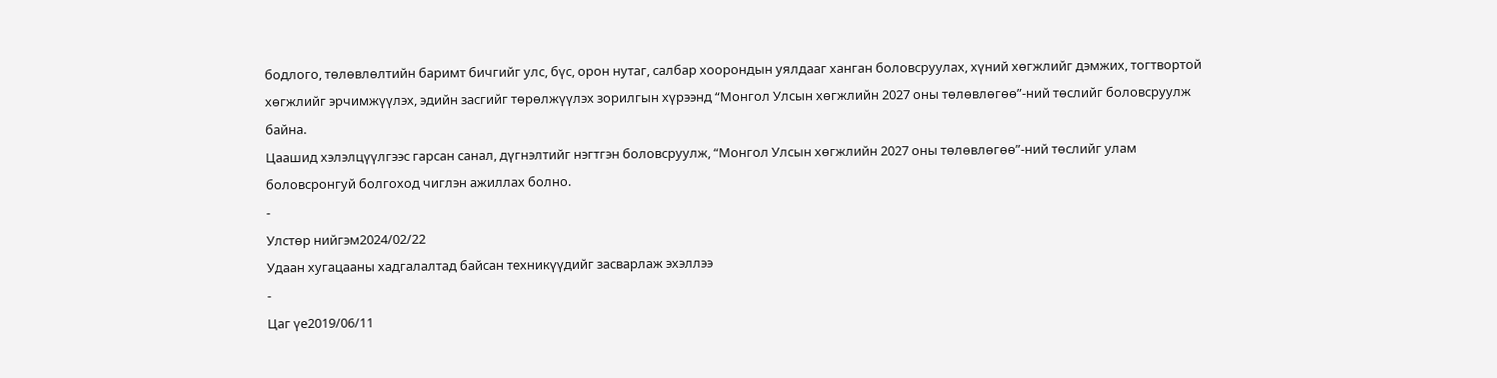бодлого, төлөвлөлтийн баримт бичгийг улс, бүс, орон нутаг, салбар хоорондын уялдааг ханган боловсруулах, хүний хөгжлийг дэмжих, тогтвортой хөгжлийг эрчимжүүлэх, эдийн засгийг төрөлжүүлэх зорилгын хүрээнд “Монгол Улсын хөгжлийн 2027 оны төлөвлөгөө”-ний төслийг боловсруулж байна.
Цаашид хэлэлцүүлгээс гарсан санал, дүгнэлтийг нэгтгэн боловсруулж, “Монгол Улсын хөгжлийн 2027 оны төлөвлөгөө”-ний төслийг улам боловсронгуй болгоход чиглэн ажиллах болно.
-
Улстөр нийгэм2024/02/22
Удаан хугацааны хадгалалтад байсан техникүүдийг засварлаж эхэллээ
-
Цаг үе2019/06/11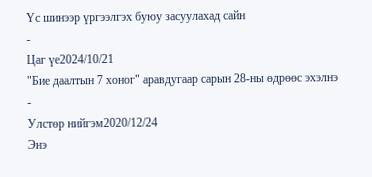Үс шинээр үргээлгэх буюу засуулахад сайн
-
Цаг үе2024/10/21
"Бие даалтын 7 хоног" аравдугаар сарын 28-ны өдрөөс эхэлнэ
-
Улстөр нийгэм2020/12/24
Энэ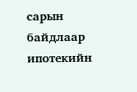сарын байдлаар ипотекийн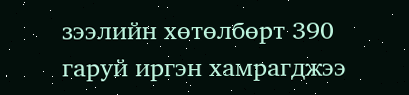зээлийн хөтөлбөрт 390 гаруй иргэн хамрагджээ